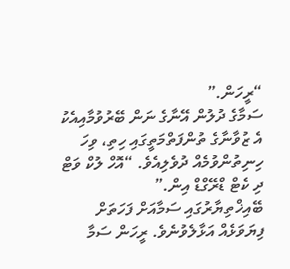“ރީހަން.”
ސަމާގެ ދުލުން އޭނާގެ ނަން ބޭރުވުމާއިއެކު އެ ޒުވާނާގެ ތުންފަތްމަތީގައި ހިތި، ވިހަ ހިނިތުންވުމެއް ދުވެލިއެވެ. “އޮހް ލުކް ވަޓް ދި ކެޓް ޑްރޭގްޑް އިން.”
ބޭއިޚްތިޔާރުގައި ސަމާއަށް ފަހަތަށް ފިޔަވަޅެއް އަޅާލެވުނެވެ. ރީހަން ސަމާ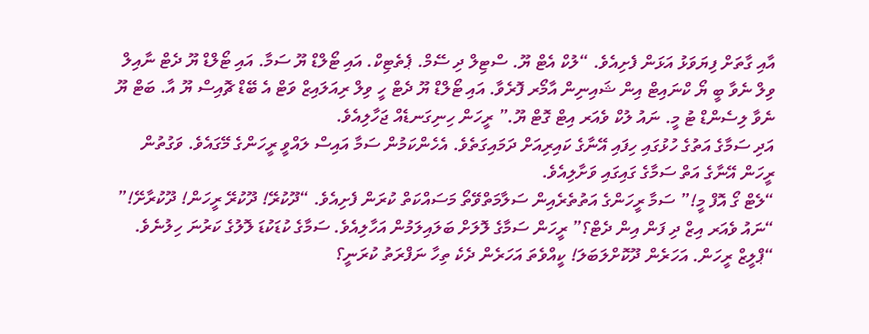އާއި ގާތަށް ފިޔަވަޅު އަޅަން ފެށިއެވެ. “ލުކް އެޓް ޔޫ. ސްޓިލް ދި ސޭމް. ޕެތެޓިކް. އައި ޓޯލްޑް ޔޫ ސަމާ. އައި ޓޯލްޑް ޔޫ ދެޓް ނާއިލް ވިލް ނެވާ ބީ ޔޯ ކްނައިޓް އިން ޝައިނިން އާމޯރ ފޮރެވާ. އައި ޓޯލްޑް ޔޫ ދެޓް ހީ ވިލް ރިއަލައިޒް ވަޓް އެ ބޭޑް ޗޮއިސް ޔޫ އާ. ބަޓް ޔޫ ނެވާ ލިސެންޑް ޓު މީ. ނައު ލުކް ވެއަރ އިޓް ގޮޓް ޔޫ.” ރީހަން ހިނިގަނޑެއް ޖަހާލިއެވެ.
އަދި ސަމާގެ އަތުގެ ހުޅުގައި ހިފައި އޭނާގެ ކައިރިއަށް ދަމައިގަތެވެ. އެހެންކަމުން ސަމާ އައިސް ލައްވީ ރީހަންގެ މޭގައެވެ. ވަގުތުން ރީހަން އޭނާގެ އަތް ސަމާގެ ގައިގައި ވަށާލިއެވެ.
“ލެޓް ގޯ އޮފް މީ!” ސަމާ ރީހަންގެ އަތުތެރެއިން ސަލާމަތްވޭތޯ މަސައްކަތް ކުރަން ފެށިއެވެ. “ދޫކުރޭ! ދޫކުރޭ ރީހަން! ދޫކުރާށޭ!”
“ނައު ވެއަރ އިޒް ދި ފަން އިން ދެޓް؟” ރީހަން ސަމާގެ ލޮލަށް ބަލައިލަމުން އަހާލިއެވެ. ސަމާގެ ކުޑަކުޑަ ލޮލުގެ ކަރުނަ ހިލުނެވެ. “ޕްލީޒް ރީހަން. އަހަރެން ދޫކޮށްލަބަލަ! ކީއްވެތަ އަހަރެން ދެކެ ތިހާ ނަފްރަތު ކުރަނީ؟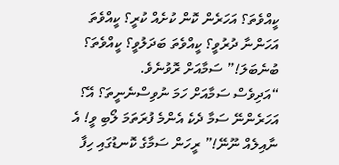ކީއްވެތަ؟ އަހަރެން ކޮން ކުށެއް ކުރީ؟ ކީއްވެތަ އަހަންނާ ދުރުވީ؟ ކީއްވެތަ ބަދަލުވީ؟ ކީއްވެތަ؟ ބުނެބަލަ!” ސަމާއަށް ރޮވުނެވެ.
“އަދިވެސް ސަމާއަށް ހަމަ ނުވިސްނެނީތަ؟ އޭ؟ އަހަރެންނޭ ސަމާ ދެކެ އެންމެ ފުރަތަމަ ލޯބި ވީ! އެ ނާއިލެއް ނޫނޭ!” ރީހަން ސަމާގެ ކޮނޑުގައި ހިފާ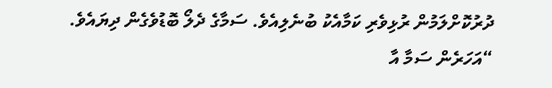ދުރުކޮށްލަމުން ރުޅިވެރި ކަމާއެކު ބުނެލިއެވެ. ސަމާގެ ދެލޯ ބޮޑުވެގެން ދިޔައެވެ.
“އަހަރެން ސަމާ އާ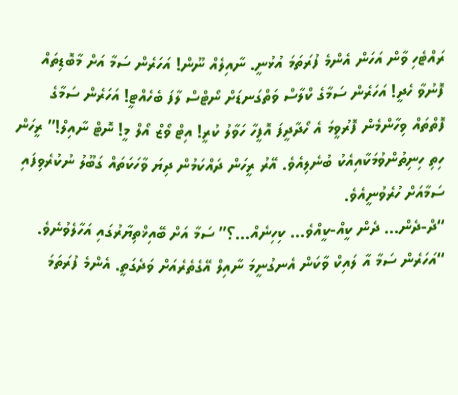ރައްޓެހި ވާން އަހަން އެންމެ ފުރަތަމަ އުޅުނީ. ނާއިލެއް ނޫން! އަހަރެން ސަމާ އަށް މާބޮޑިތައް ފޮނުވާ ހެދީ! އަހަރެން ސަމާގެ ކްލާސް ވަތްގަނޑަށް ނޯޓްސް ލާފަ ބެހެއްޓީ! އަހަރެން ސަމާގެ ފޮތްތައް ވިހާންމެން ފޮރުވީމަ އެ ހޯދާދީފަ އޮފީހާ ހަވާލު ކުރީ! އިޓް ވޯޒް އޯލް މީ! ނޮޓް ނާއިލް!” ރީހަން ހިތި ހިނިތުންވުމަކާއިއެކު ބުނެލިއެވެ. އޭރު ރީހަން ދައްކަމުން ދިޔަ ވާހަކަތައް ގަބޫލު ނުކުރެވިފައި ސަމާއަށް ހުރެވުނީއެވެ.
“ދް-ދެން… ދެން ކީއް-ކީއްވެ… ކިހިނެއް…؟” ސަމާ އަށް ބޭއިޚްތިޔާރުގައި އަހާލެވުނެވެ.
“އަހަރެން ސަމާ އާ ލައިކް ވާކަން އެނގުނީމަ ނާއިލް އޭގެތެރެއަށް ވަދެގަތީ. އެންމެ ފުރަތަމަ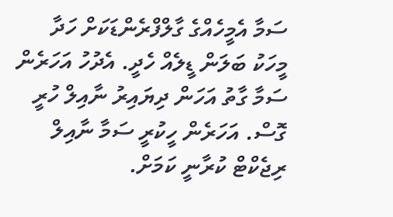ސަމާ އެމީހެއްގެ ގާލްފްރެންޑަކަށް ހަދާ މީހަކު ބަލަން ޑީލެއް ހެދީ. އެދުހު އަހަރެން ސަމާ ގާތު އަހަން ދިޔައިރު ނާއިލް ހުރީ ގޮސް. އަހަރެން ހީކުރީ ސަމާ ނާއިލް ރިޖެކްޓް ކުރާނީ ކަމަށް.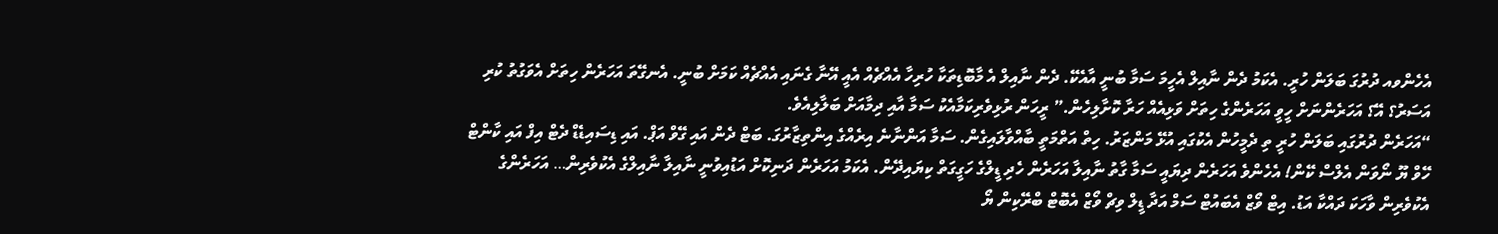އެހެންވއ ދުރުގަ ބަލަން ހުރީ. އެކަމު ދެން ނާއިލް އެހީމަ ސަމާ ބުނީ އާއެކޭ. ދެން ނާއިލް އެ މާބޮޑިތަކާ ހުރިހާ އެއްޗެއް އެއީ އޭނާ ގެނައި އެއްޗެއް ކަމަށް ބުނީ. އެނގޭތަ އަހަރެން ހިތަށް އެވަގުތު ކުރި އަސަރު؟ އޭ؟ އަހަރެންނަށް ހީވީ އަހަރެންގެ ހިތަށް ވަޅިއެއް ހަރާ ކޮށާލިހެން.” ރީހަން ރުޅިވެރިކަމާއެކު ސަމާ އާއި ދިމާއަށް ބަލާލިއެވެ.
“އަހަރެން ދުރުގައި ބަލަން ހުރީ ތި ދެމީހުން އެކުގައި އުޅޭ މަންޒަރު. ހިތް އަތްމަތީ ބާއްވާލައިގެން. ސަމާ އަންނާނެ އިރެއްގެ އިންތިޒާރުގަ. ބަޓް ދެން އައި ގޭވް އަޕް. އައި ޑިސައިޑެޑް ދެޓް އިފް އައި ކާންޓް ހޭވް ޔޫ ނޯވަން އެލްސް ކޭން! އެހެންވެ އަހަރެން ދިޔައީ ސަމާ ގާތު ނާއިލާ އަހަރެން ހެދި ޑީލްގެ ހަގީގަތް ކިޔައިދޭން. އެކަމު އަހަރެން ދަނިކޮށް އަޑުއިވުނީ ނާއިލާ ނާއިލްގެ އެކުވެރިން… އަހަރެންގެ އެކުވެރިން ވާހަކަ ދައްކާ އަޑު. އިޓް ވޯޒް އެބައުޓް ސަމް އަދާ ޑީލް ވިޗް ވޯޒް އެބޮޓް ބްރޭކިން ޔޯ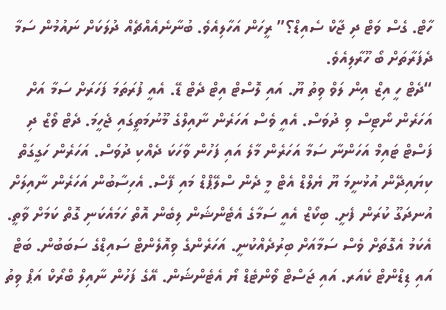ހާޓް. ގެސް ވަޓް ދި ޖާކް ސެއިޑް؟” ރީހަން އަހާލިއެވެ. ބުނާނެއެއްޗެއް ދުލަކަށް ނައުމުން ސަމާ ދެފަރާތަށް ބޯ ހޫރާލިއެވެ.
“ދެޓް ހީ އިޒް އިން ލަވް ވިތު ޔޫ. އައި ލޮސްޓް އިޓް ދެޓް ޑޭ. އެއީ ފުރަތަމަ ފަހަރަށް ސަމާ އަށް އަހަރެން ނޯޓިސް ވި ދުވަސް. އެއީ ވެސް އަހަރެން ނާއިލްގެ މޫނުމަތީގައި ޖެހީމަ. ދެޓް ވޯޒް ދި ފަސްޓް ޓައިމް އަހަންނާ ސަމާ އަހަރެން މާލެ އައި ފަހުން ވާހަކަ ދެއްކި ދުވަސް. އަހަރެން ހަގީގަތް ކިޔައިދޭން އުޅުނީމަ ޔޫ ޔެލްޑް އެޓް މީ ދެން ސްލޭޕްޑް މައި ފޭސް. އެހިސާބުން އަހަރެން ނާއިލަށް އުނދަގޫ ކުރަން ފެށީ. ބިކޯޒް އެއީ ސަމާގެ އެޓެންޝަން ލިބެން އޮތް ހަމައެކަނި ގޮތް ކަމަށް ވާތީ. އެކަމު އެގޮތަށް ވެސް ސަމާއަށް ބިރުދެއްކުނީ. އަހަރެންގެ ވިއޮލެންޓް ސައިޑްގެ ސަބަބުން. ބަޓް އައި ޑިޑްންޓް ކެއަރ. އައި ޖަސްޓް ވޯންޓެޑް ޔޯ އެޓެންޝަން. އޭގެ ފަހުން ނާއިލް ބްރޯކް އަޕް ވިތު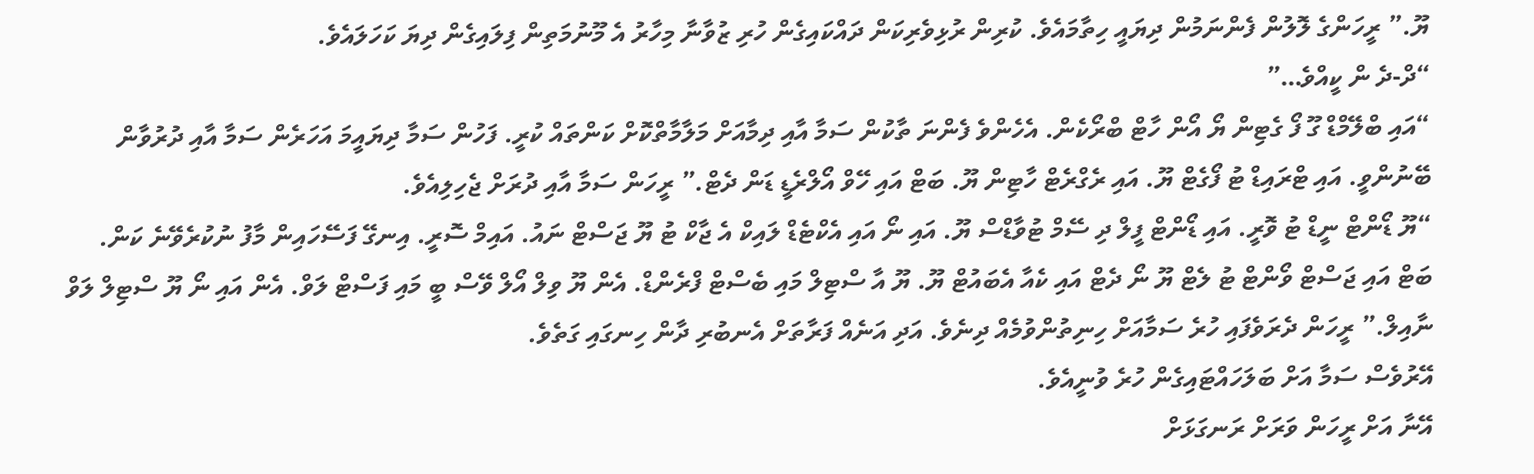ޔޫ.” ރީހަންގެ ލޮލުން ފެންނަމުން ދިޔައީ ހިތާމައެވެ. ކުރިން ރުޅިވެރިކަން ދައްކައިގެން ހުރި ޒުވާނާ މިހާރު އެ މޫނުމަތިން ފިލައިގެން ދިޔަ ކަހަލައެވެ.
“ދް-ދެ ން ކީއްވެ…”
“އައި ބްލޭމްޑް ގޫ ފޯ ގެޓިން ޔޯ އޯން ހާޓް ބްރޯކެން. އެހެންވެ ފެންނަ ތާކުން ސަމާ އާއި ދިމާއަށް މަލާމާތްކޮށް ކަންތައް ކުރީ. ފަހުން ސަމާ ދިޔައީމަ އަހަރެން ސަމާ އާއި ދުރުވާން ބޭނުންވީ. އައި ޓްރައިޑް ޓު ފޯގެޓް ޔޫ. އައި ރެގްރެޓް ހާޓިން ޔޫ. ބަޓް އައި ހޭވް އޯލްރެޑީ ޑަން ދެޓް.” ރީހަން ސަމާ އާއި ދުރަށް ޖެހިލިއެވެ.
“ޔޫ ޑޯންޓް ނީޑް ޓު ވޮރީ. އައި ޑޯންޓް ފީލް ދި ސޭމް ޓުވާޑްސް ޔޫ. އައި ނޯ އައި އެކްޓެޑް ލައިކް އެ ޖާކް ޓު ޔޫ ޖަސްޓް ނައު. އައިމް ސޮރީ. އިނގޭ ފަސޭހައިން މާފު ނުކުރެވޭނެ ކަން. ބަޓް އައި ޖަސްޓް ވޯންޓް ޓު ލެޓް ޔޫ ނޯ ދެޓް އައި ކެއާ އެބައުޓް ޔޫ. ޔޫ އާ ސްޓިލް މައި ބެސްޓް ފްރެންޑް. އެން ޔޫ ވިލް އޯލް ވޭސް ބީ މައި ފަސްޓް ލަވް. އެން އައި ނޯ ޔޫ ސްޓިލް ލަވް ނާއިލް.” ރީހަން ދެރަވެފައި ހުރެ ސަމާއަށް ހިނިތުންވުމެއް ދިނެވެ. އަދި އަނެއް ފަރާތަށް އެނބުރި ދާން ހިނގައި ގަތެވެ.
އޭރުވެސް ސަމާ އަށް ބަލަހައްޓައިގެން ހުރެ ވުނީއެވެ.
އޭނާ އަށް ރީހަން ވަރަށް ރަނގަޅަށް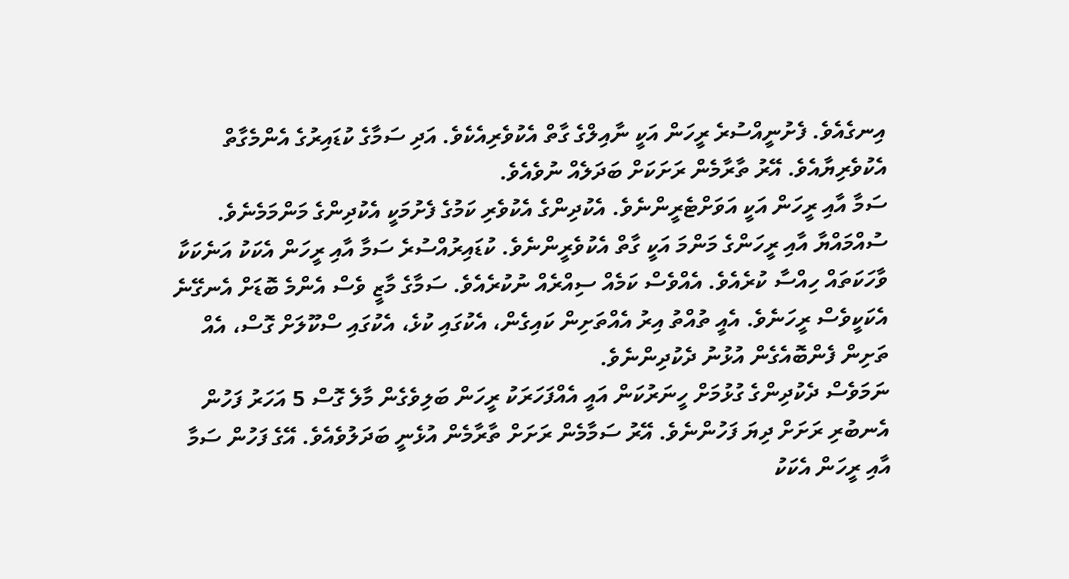އިނގެއެވެ. ފެށުނީއްސުރެ ރީހަން އަކީ ނާއިލްގެ ގާތް އެކުވެރިއެކެވެ. އަދި ސަމާގެ ކުޑައިރުގެ އެންމެގާތް އެކުވެރިޔާއެވެ. އޭރު ތާރާމެން ރަށަކަށް ބަދަލެއް ނުވެއެވެ.
ސަމާ އާއި ރީހަން އަކީ އަވަށްޓެރީންނެވެ. އެކުދިންގެ އެކުވެރި ކަމުގެ ފެށުމަކީ އެކުދިންގެ މަންމަމެނެވެ. ސުއްމައްޔާ އާއި ރީހަންގެ މަންމަ އަކީ ގާތް އެކުވެރީންނެވެ. ކުޑައިރުއްސުރެ ސަމާ އާއި ރީހަން އެކަކު އަނެކަކާ ވާހަކަތައް ހިއްސާ ކުރެއެވެ. އެއްވެސް ކަމެއް ސިއްރެއް ނުކުރެއެވެ. ސަމާގެ މާޒީ ވެސް އެންމެ ބޮޑަށް އެނގޭނެ އެކަކީވެސް ރީހަނެވެ. އެއީ ތުއްތު އިރު އެއްތަށިން ކައިގެން، އެކުގައި ކުޅެ، އެކުގައި ސްކޫލަށް ގޮސް، އެއް ތަށިން ފެންބޮއެގެން އުޅުނު ދެކުދިންނެވެ.
ނަމަވެސް ދެކުދިންގެ ގުޅުމަށް ހީނަރުކަން އައީ އެއްފަހަރަކު ރީހަން ބަލިވެގެން މާލެ ގޮސް 5 އަހަރު ފަހުން އެނބުރި ރަށަށް ދިޔަ ފަހުންނެވެ. އޭރު ސަމާމެން ރަށަށް ތާރާމެން އުޅެނީ ބަދަލުވެއެވެ. އޭގެ ފަހުން ސަމާ އާއި ރީހަން އެކަކު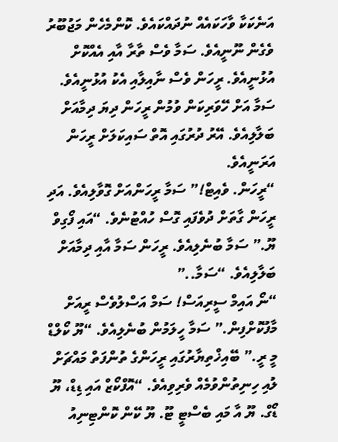އަނެކަކާ ވާހަކައެއް ނުދައްކައެވެ. ކޮންމެހެން މަޖުބޫރު ވެގެން ނޫނީއެވެ. ސަމާ ވެސް ތާރާ އާއި އެއްކޮށް އުޅުނީއެވެ. ރީހަން ވެސް ނާއިލާއި އެކު އުޅުނީއެވެ.
ސަމާ އަށް ހޭވަރިކަން ވުމުން ރީހަން ދިޔަ ދިމާއަށް ބަލާލިއެވެ. އޭރު ދުރުގައި އޮތް ސައިކަލަށް ރީހަން އަރަނީއެވެ.
“ރީހަން. ވެއިޓް!” ސަމާ ރީހަންއަށް ގޮވާލިއެވެ. އަދި ރީހަން ގާތަށް ދުވެފައި ގޮސް ހުއްޓުނެވެ. “އައި ފޯގިވް ޔޫ.” ސަމާ ބުނެލިއެވެ. ރީހަން ސަމާ އާއި ދިމާއަށް ބަލާލިއެވެ. “ސަމާ..”
“ނޯ އައިމް ސީރިއަސް! ސަމް އަސްލުވެސް ރީއަށް މާފުކޮށްފިން.” ސަމާ ހީލަމުން ބުނެލިއެވެ. “ޔޫ ކޯލްޑް މީ ރީ.” ބޭއިޚްތިޔާރުގައި ރީހަންގެ ތުންފަތް މައްޗަށް ލުއި ހިނިތުންވުމެއް ވެރިވިއެވެ. “އޮފްކޯޒް އައި ޑިޑް، ޔޫ ޑޯގް. ޔޫ އާ މައި ބެސްޓީ ޓޫ. ޔޫ ކޭން ކޮންޓިނިއު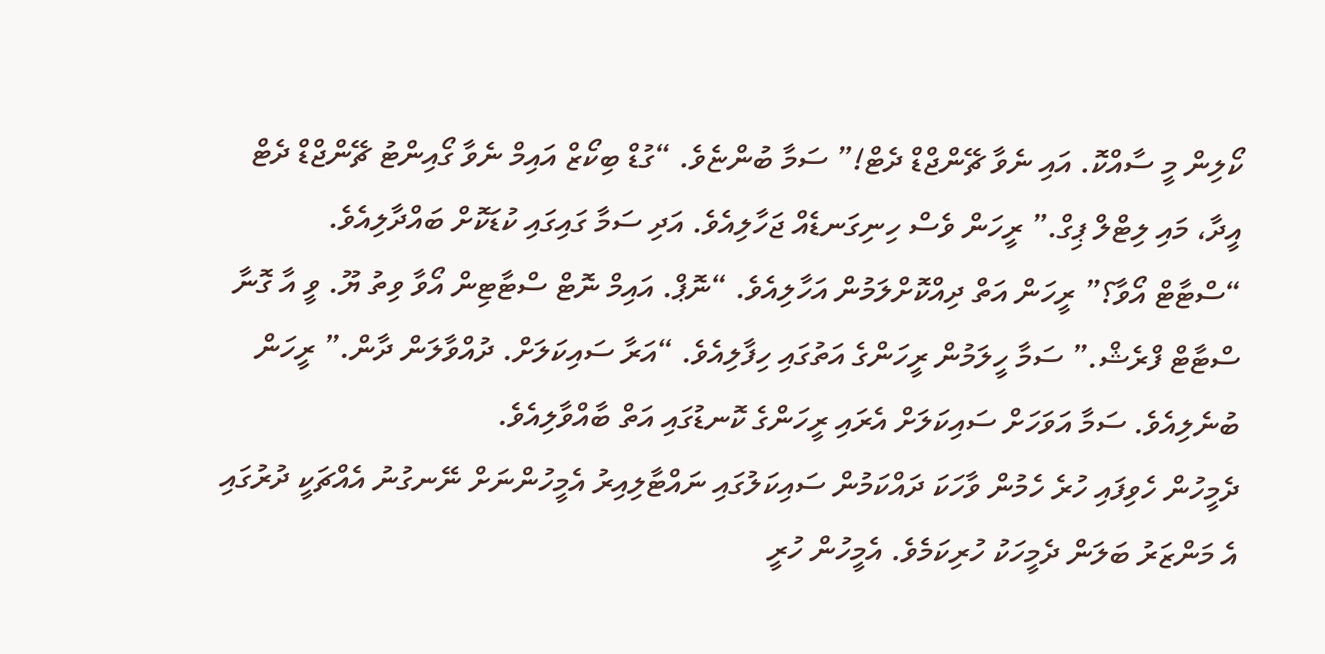ކޯލިން މީ ސާއްކޮ. އައި ނެވާ ޗޭންޖްޑް ދެޓް!” ސަމާ ބުންޏެވެ. “ގުޑް ބިކޯޒް އައިމް ނެވާ ގޯއިންޓު ޗޭންޖްޑް ދެޓް އީދާ، މައި ލިޓްލް ޕިގް.” ރީހަން ވެސް ހިނިގަނޑެއް ޖަހާލިއެވެ. އަދި ސަމާ ގައިގައި ކުޑަކޮށް ބައްދާލިއެވެ.
“ސްޓާޓް އޯވާ؟” ރީހަން އަތް ދިއްކޮށްލަމުން އަހާލިއެވެ. “ނޮޕް. އައިމް ނޮޓް ސްޓާޓިން އޯވާ ވިތު ޔޫ. ވީ އާ ގޮނާ ސްޓާޓް ފްރެޝް.” ސަމާ ހީލަމުން ރީހަންގެ އަތުގައި ހިފާލިއެވެ. “އަރާ ސައިކަލަށް. ދުއްވާލަން ދާން.” ރީހަން ބުނެލިއެވެ. ސަމާ އަވަހަށް ސައިކަލަށް އެރައި ރީހަންގެ ކޮނޑުގައި އަތް ބާއްވާލިއެވެ.
ދެމީހުން ހެވިފައި ހުރެ ހެމުން ވާހަކަ ދައްކަމުން ސައިކަލުގައި ނައްޓާލިއިރު އެމީހުންނަށް ނޭނގުނު އެއްޗަކީ ދުރުގައި އެ މަންޒަރު ބަލަން ދެމީހަކު ހުރިކަމެވެ. އެމީހުން ހުރީ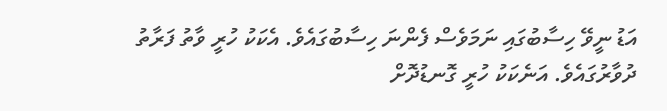އަޑު ނީވޭ ހިސާބުގައި ނަމަވެސް ފެންނަ ހިސާބުގައެވެ. އެކަކު ހުރީ ވާތު ފަރާތު ދުވާރުގައެވެ. އަނެކަކު ހުރީ ގޮނޑުދޮށް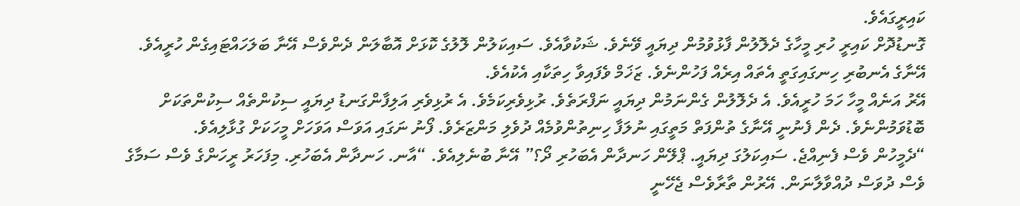ކައިރީގައެވެ.
ގޮނޑުދޮށް ކައިރީ ހުރި މީހާގެ ދެލޮލުން ފާޅުވުމުން ދިޔައީ ވޭނެވެ. ޝަކުވާއެވެ. ސައިކަލުން ލޮލުގެ ކޮޅަށް އޮބާލަން ދެންވެސް އޭނާ ބަލަހައްޓައިގެން ހުރީއެވެ. އޭނާގެ އެނބުރި ހިނގައިގަތީ އެތައް އިރެއް ފަހުންނެވެ. ޒަޚަމް ވެފައިވާ ހިތަކާއި އެކުއެވެ.
އޭރު އަނެއް މީހާ ހަމަ ހުރީއެވެ. އެ ދެލޮލުން ގެންނަމުން ދިޔައީ ނަފްރަތެވެ. ރުޅިވެރިކަމެވެ. އެ ރުޅިވެރި އަލިފާންގަނޑު ދިޔައީ ސިކުންތެއް ސިކުންތަކަށް ބޮޑުވަމުންނެވެ. ދެން ފެނުނީ އޭނާގެ ތުންފަތް މަތީގައި ނުލަފާ ހިނިތުންވުމެއް ދުވެލި މަންޒަރެވެ. ފޯނު ނަގައި އަވަސް އަވަހަށް މީހަކަށް ގުޅާލިއެވެ.
“ދެމީހުން ވެސް ފެނިއްޖެ. ސައިކަލުގަ ދިޔައީ. ޕްލޭން ހަނދާން އެބަހުރި ދޯ؟” އޭނާ ބުނެލިއެވެ. “އާނ. ހަނދާން އެބަހުރި. މިފަހަރު ރީހަންގެ ވެސް ސަމާގެ ވެސް ދުވަސް ދުއްވާލާނަން. އޭރުން ތާރާވެސް ޖެހޭނީ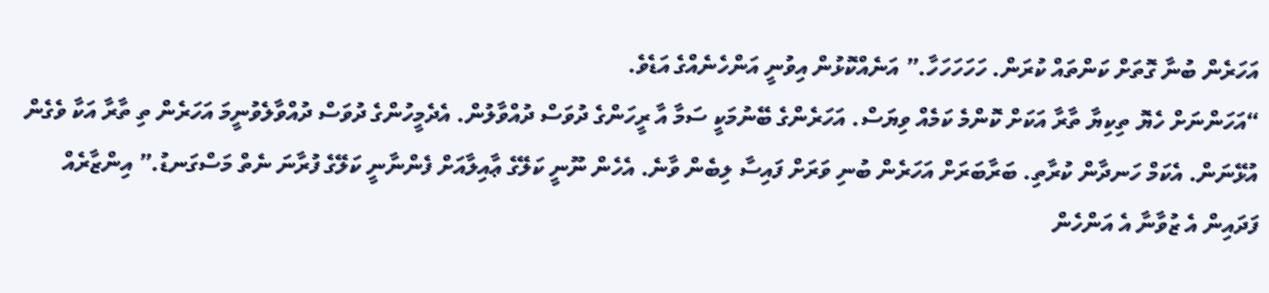އަހަރެން ބުނާ ގޮތަށް ކަންތައް ކުރަން. ހަހަހަހަހާ.” އަނެއްކޮޅުން އިވުނީ އަންހެނެއްގެ އަޑެވެ.
“އަހަންނަށް ހެޔޮ ތިކިޔާ ތާރާ އަކަށް ކޮންމެ ކަމެއް ވިޔަސް. އަހަރެންގެ ބޭނުމަކީ ސަމާ އާ ރީހަންގެ ދުވަސް ދުއްވާލުން. އެދެމީހުންގެ ދުވަސް ދުއްވާލެވުނީމަ އަހަރެން ތި ތާރާ އަކާ ވެގެން އުޅޭނަން. އެކަމް ހަނދާން ކުރާތި. ބަރާބަރަށް އަހަރެން ބުނި ވަރަށް ފައިސާ ލިބެން ވާނެ. އެހެން ނޫނީ ކަލޭގެ ޢާއިލާއަށް ފެންނާނީ ކަލޭގެ ފުރާނަ ނެތް މަސްގަނޑު.” އިންޒާރެއް ފަދައިން އެ ޒުވާނާ އެ އަންހެން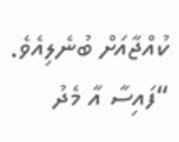ކުއްޖާއަށް ބުނެލިއެވެ.
“ފައިސާ އާ މެދު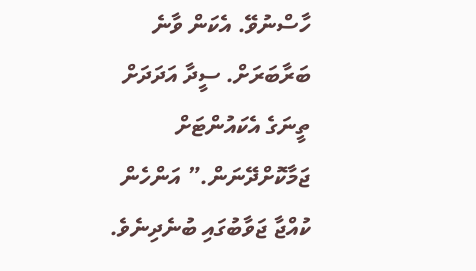ހާސްނުވޭ. އެކަން ވާނެ ބަރާބަރަށް. ސީދާ އަދަދަށް ތީނަގެ އެކައުންޓަށް ޖަމާކޮށްދޭނަން.” އަންހެން ކުއްޖާ ޖަވާބުގައި ބުނެދިނެވެ.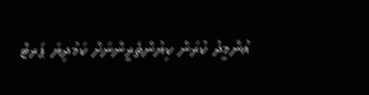އުންމީދު ކުރަން ކިޔުންތެރީންނަށް ކަމުދިޔަ ޕަރޓް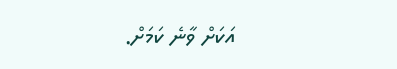އަކަށް ވާނެ ކަމަށް.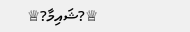♕?ޝައިމާ?♕